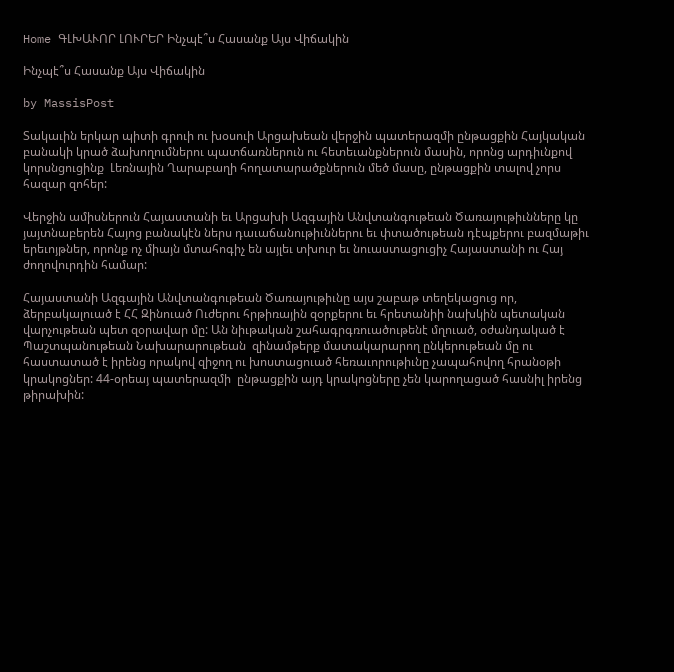Home ԳԼԽԱՒՈՐ ԼՈՒՐԵՐ Ինչպէ՞ս Հասանք Այս Վիճակին

Ինչպէ՞ս Հասանք Այս Վիճակին

by MassisPost

Տակաւին երկար պիտի գրուի ու խօսուի Արցախեան վերջին պատերազմի ընթացքին Հայկական բանակի կրած ձախողումներու պատճառներուն ու հետեւանքներուն մասին, որոնց արդիւնքով կորսնցուցինք  Լեռնային Ղարաբաղի հողատարածքներուն մեծ մասը, ընթացքին տալով չորս հազար զոհեր:

Վերջին ամիսներուն Հայաստանի եւ Արցախի Ազգային Անվտանգութեան Ծառայութիւնները կը յայտնաբերեն Հայոց բանակէն ներս դաւաճանութիւններու եւ փտածութեան դէպքերու բազմաթիւ երեւոյթներ, որոնք ոչ միայն մտահոգիչ են այլեւ տխուր եւ նուաստացուցիչ Հայաստանի ու Հայ ժողովուրդին համար:

Հայաստանի Ազգային Անվտանգութեան Ծառայութիւնը այս շաբաթ տեղեկացուց որ, ձերբակալուած է ՀՀ Զինուած Ուժերու հրթիռային զօրքերու եւ հրետանիի նախկին պետական վարչութեան պետ զօրավար մը: Ան նիւթական շահագրգռուածութենէ մղուած, օժանդակած է Պաշտպանութեան Նախարարութեան  զինամթերք մատակարարող ընկերութեան մը ու հաստատած է իրենց որակով զիջող ու խոստացուած հեռաւորութիւնը չապահովող հրանօթի կրակոցներ: 44-օրեայ պատերազմի  ընթացքին այդ կրակոցները չեն կարողացած հասնիլ իրենց թիրախին: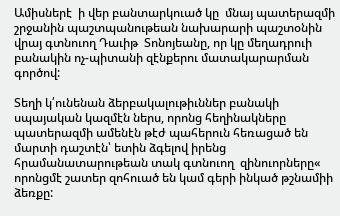Ամիսներէ  ի վեր բանտարկուած կը  մնայ պատերազմի շրջանին պաշտպանութեան նախարարի պաշտօնին վրայ գտնուող Դաւիթ  Տոնոյեանը, որ կը մեղադրուի բանակին ոչ-պիտանի զէնքերու մատակարարման գործով:

Տեղի կ՛ունենան ձերբակալութիւններ բանակի սպայական կազմէն ներս, որոնց հեղինակները պատերազմի ամենէն թէժ պահերուն հեռացած են մարտի դաշտէն՝ ետին ձգելով իրենց հրամանատարութեան տակ գտնուող  զինուորները« որոնցմէ շատեր զոհուած են կամ գերի ինկած թշնամիի ձեռքը: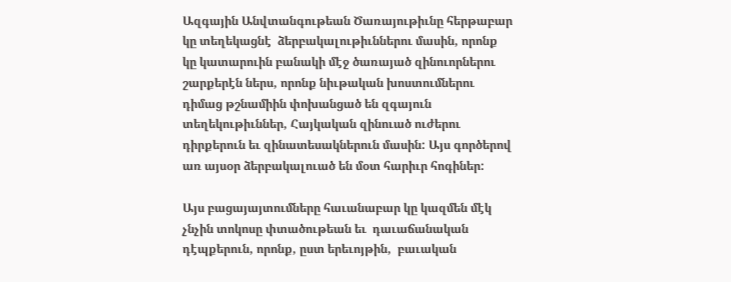Ազգային Անվտանգութեան Ծառայութիւնը հերթաբար կը տեղեկացնէ  ձերբակալութիւններու մասին, որոնք կը կատարուին բանակի մէջ ծառայած զինուորներու շարքերէն ներս, որոնք նիւթական խոստումներու դիմաց թշնամիին փոխանցած են զգայուն տեղեկութիւններ, Հայկական զինուած ուժերու դիրքերուն եւ զինատեսակներուն մասին: Այս գործերով առ այսօր ձերբակալուած են մօտ հարիւր հոգիներ:

Այս բացայայտումները հաւանաբար կը կազմեն մէկ չնչին տոկոսը փտածութեան եւ  դաւաճանական դէպքերուն, որոնք, ըստ երեւոյթին,  բաւական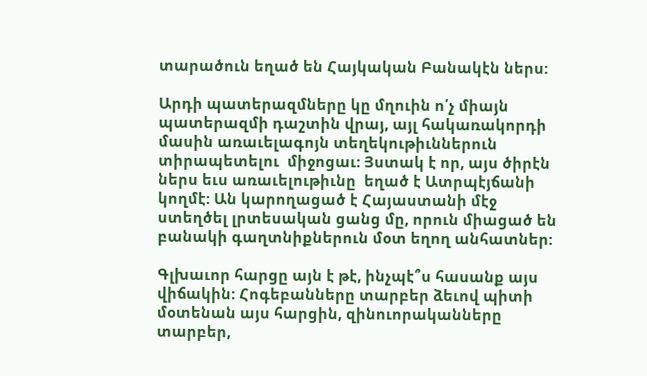տարածուն եղած են Հայկական Բանակէն ներս:

Արդի պատերազմները կը մղուին ո՛չ միայն պատերազմի դաշտին վրայ, այլ հակառակորդի մասին առաւելագոյն տեղեկութիւններուն տիրապետելու  միջոցաւ: Յստակ է որ, այս ծիրէն ներս եւս առաւելութիւնը  եղած է Ատրպէյճանի կողմէ: Ան կարողացած է Հայաստանի մէջ ստեղծել լրտեսական ցանց մը, որուն միացած են բանակի գաղտնիքներուն մօտ եղող անհատներ:

Գլխաւոր հարցը այն է թէ, ինչպէ՞ս հասանք այս վիճակին: Հոգեբանները տարբեր ձեւով պիտի մօտենան այս հարցին, զինուորականները տարբեր,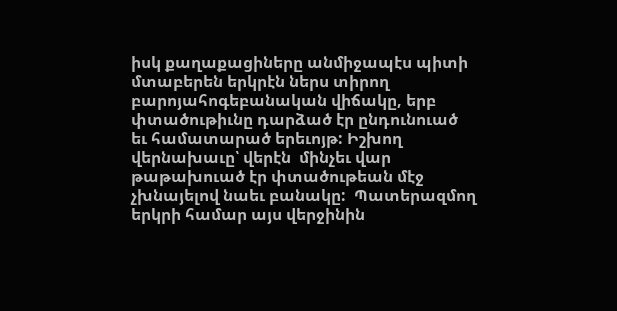իսկ քաղաքացիները անմիջապէս պիտի մտաբերեն երկրէն ներս տիրող բարոյահոգեբանական վիճակը, երբ փտածութիւնը դարձած էր ընդունուած եւ համատարած երեւոյթ: Իշխող վերնախաւը՝ վերէն  մինչեւ վար թաթախուած էր փտածութեան մէջ չխնայելով նաեւ բանակը:  Պատերազմող երկրի համար այս վերջինին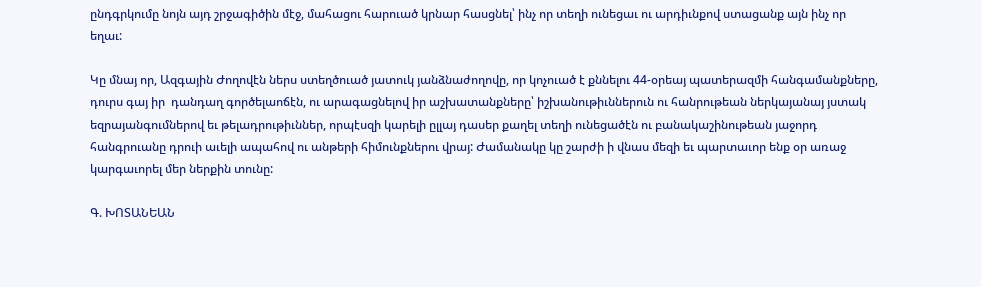ընդգրկումը նոյն այդ շրջագիծին մէջ, մահացու հարուած կրնար հասցնել՝ ինչ որ տեղի ունեցաւ ու արդիւնքով ստացանք այն ինչ որ եղաւ:

Կը մնայ որ, Ազգային Ժողովէն ներս ստեղծուած յատուկ յանձնաժողովը, որ կոչուած է քննելու 44-օրեայ պատերազմի հանգամանքները, դուրս գայ իր  դանդաղ գործելաոճէն, ու արագացնելով իր աշխատանքները՝ իշխանութիւններուն ու հանրութեան ներկայանայ յստակ եզրայանգումներով եւ թելադրութիւններ, որպէսզի կարելի ըլլայ դասեր քաղել տեղի ունեցածէն ու բանակաշինութեան յաջորդ հանգրուանը դրուի աւելի ապահով ու անթերի հիմունքներու վրայ: Ժամանակը կը շարժի ի վնաս մեզի եւ պարտաւոր ենք օր առաջ կարգաւորել մեր ներքին տունը:

Գ. ԽՈՏԱՆԵԱՆ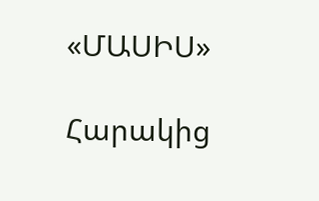«ՄԱՍԻՍ»

Հարակից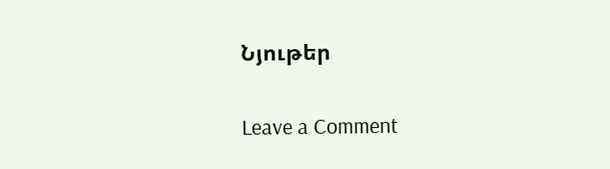Նյութեր

Leave a Comment